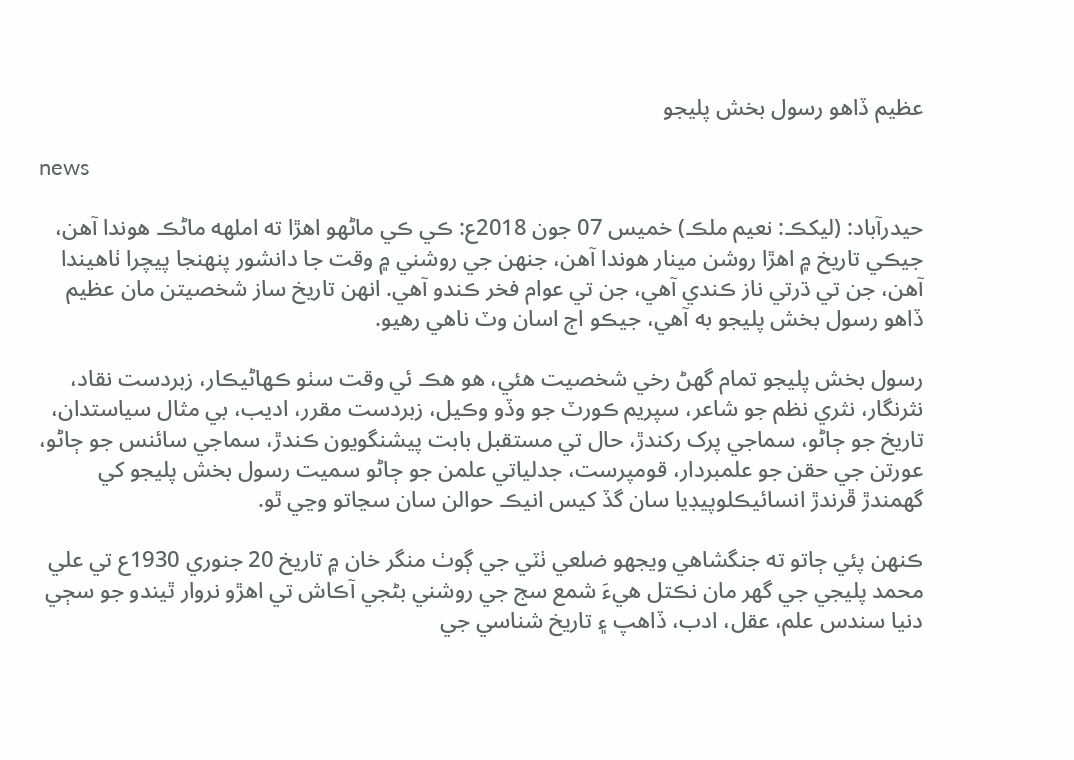عظيم ڏاهو رسول بخش پليجو

news

حيدرآباد: (ليکڪ: نعيم ملڪ) خميس 07 جون 2018ع: ڪي ڪي ماڻهو اهڙا ته املهه ماڻڪ هوندا آهن، جيڪي تاريخ ۾ اهڙا روشن مينار هوندا آهن، جنهن جي روشني ۾ وقت جا دانشور پنهنجا پيچرا ٺاهيندا آهن، جن تي ڌرتي ناز ڪندي آهي، جن تي عوام فخر ڪندو آهي. انهن تاريخ ساز شخصيتن مان عظيم ڏاهو رسول بخش پليجو به آهي، جيڪو اڄ اسان وٽ ناهي رهيو.

رسول بخش پليجو تمام گهڻ رخي شخصيت هئي، هو هڪ ئي وقت سٺو ڪهاڻيڪار، زبردست نقاد، نثرنگار، نثري نظم جو شاعر، سپريم ڪورٽ جو وڏو وڪيل، زبردست مقرر، اديب، بي مثال سياستدان، تاريخ جو ڄاڻو، سماجي پرک رکندڙ، حال تي مستقبل بابت پيشنگويون ڪندڙ، سماجي سائنس جو ڄاڻو، عورتن جي حقن جو علمبردار، قومپرست، جدلياتي علمن جو ڄاڻو سميت رسول بخش پليجو کي گهمندڙ ڦرندڙ انسائيڪلوپيڊيا سان گڏ کيس انيڪ حوالن سان سڃاتو وڃي ٿو.

ڪنهن پئي ڄاتو ته جنگشاهي ويجهو ضلعي ٺٽي جي ڳوٺ منگر خان ۾ تاريخ 20 جنوري 1930ع تي علي محمد پليجي جي گهر مان نڪتل هيءَ شمع سج جي روشني بڻجي آڪاش تي اهڙو نروار ٿيندو جو سڄي دنيا سندس علم، عقل، ادب، ڏاهپ ۽ تاريخ شناسي جي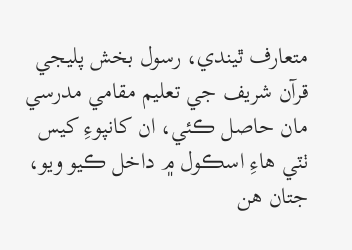متعارف ٿيندي، رسول بخش پليجي قرآن شريف جي تعليم مقامي مدرسي مان حاصل ڪئي، ان کانپوءِ کيس ٺٽي هاءِ اسڪول ۾ داخل ڪيو ويو، جتان هن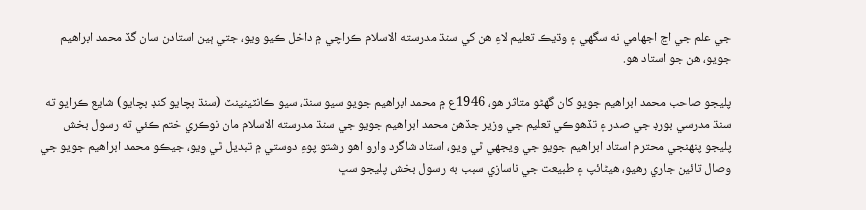جي علم جي اڃ اجهامي نه سگهي ۽ وڌيڪ تعليم لاءِ هن کي سنڌ مدرسته الاسلام ڪراچي ۾ داخل ڪيو ويو، جتي ٻين استادن سان گڏ محمد ابراهيم جويو، هن جو استاد هو.

پليجو صاحب محمد ابراهيم جويو کان گهڻو متاثر هو، 1946ع ۾ محمد ابراهيم جويو سيو سنڌ، سيو ڪانٽينينٽ (سنڌ بچايو کنڊ بچايو) شايع ڪرايو ته سنڌ مدرسي بورڊ جي صدر ۽ تڏهوڪي تعليم جي وزير جڏهن محمد ابراهيم جويو جي سنڌ مدرسته الاسلام مان نوڪري ختم ڪئي ته رسول بخش پليجو پنهنجي محترم استاد ابراهيم جويو جي ويجهي ٿي ويو، استاد شاگرد وارو اهو رشتو پوءِ دوستي ۾ تبديل ٿي ويو، جيڪو محمد ابراهيم جويو جي وصال تائين جاري رهيو، هيڻائپ ۽ طبيعت جي ناسازي سبب به رسول بخش پليجو سڀ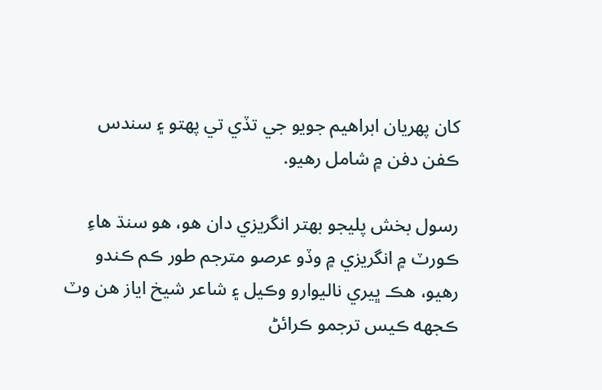کان پهريان ابراهيم جويو جي تڏي تي پهتو ۽ سندس ڪفن دفن ۾ شامل رهيو.

رسول بخش پليجو بهتر انگريزي دان هو، هو سنڌ هاءِ ڪورٽ ۾ انگريزي ۾ وڏو عرصو مترجم طور ڪم ڪندو رهيو، هڪ ڀيري ناليوارو وڪيل ۽ شاعر شيخ اياز هن وٽ ڪجهه ڪيس ترجمو ڪرائڻ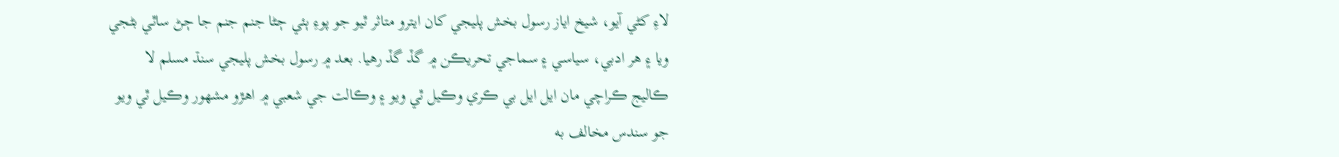لاءِ کڻي آيو، شيخ اياز رسول بخش پليجي کان ايترو متاثر ٿيو جو پوءِ ٻئي ڄڻا جنم جنم جا ڄڻ ساٿي بڻجي ويا ۽ هر ادبي، سياسي ۽ سماجي تحريڪن ۾ گڏ گڏ رهيا. بعد ۾ رسول بخش پليجي سنڌ مسلم لا ڪاليج ڪراچي مان ايل ايل بي ڪري وڪيل ٿي ويو ۽ وڪالت جي شعبي ۾ اهڙو مشهور وڪيل ٿي ويو جو سندس مخالف به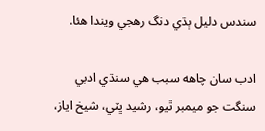سندس دليل ٻڌي دنگ رهجي ويندا هئا.

ادب سان چاهه سبب هي سنڌي ادبي سنگت جو ميمبر ٿيو، رشيد ڀٽي، شيخ اياز،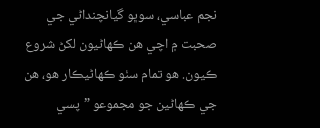نجم عباسي، سوڀو گيانچنداڻي جي صحبت ۾ اچي هن ڪهاڻيون لکڻ شروع ڪيون. هو تمام سٺو ڪهاڻيڪار هو، هن جي ڪهاڻين جو مجموعو ”پسي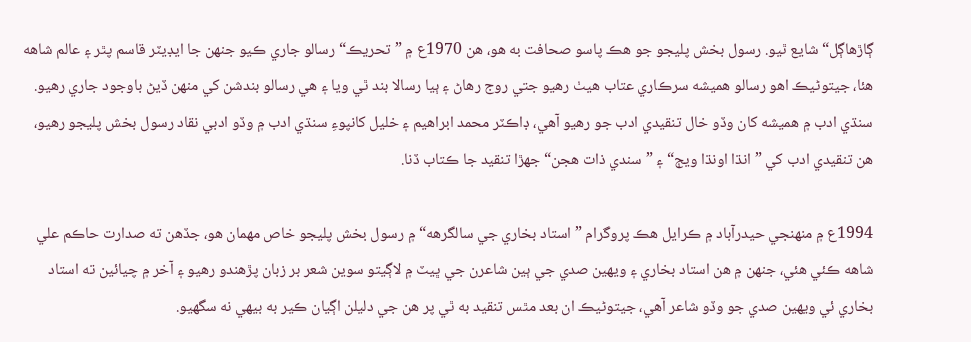ڳاڙهاڳل“ شايع ٿيو. رسول بخش پليجو جو هڪ پاسو صحافت به هو، هن 1970ع ۾ ”تحريڪ“ رسالو جاري ڪيو جنهن جا ايڊيٽر قاسم پٿر ۽ عالم شاهه هئا، جيتوڻيڪ اهو رسالو هميشه سرڪاري عتاب هيٺ رهيو جتي روج رهاڻ ۽ ٻيا رسالا بند ٿي ويا ۽ هي رسالو بندشن کي منهن ڏيڻ باوجود جاري رهيو. سنڌي ادب ۾ هميشه کان وڏو خال تنقيدي ادب جو رهيو آهي، ڊاڪٽر محمد ابراهيم ۽ خليل کانپوءِ سنڌي ادب ۾ وڏو ادبي نقاد رسول بخش پليجو رهيو، هن تنقيدي ادب کي ”انڌا اونڌا ويڄ“ ۽ ”سندي ذات هجن“ جهڙا تنقيد جا ڪتاب ڏنا.

1994ع ۾ منهنجي حيدرآباد ۾ ڪرايل هڪ پروگرام ”استاد بخاري جي سالگرهه“ ۾ رسول بخش پليجو خاص مهمان هو، جڏهن ته صدارت حاڪم علي شاهه ڪئي هئي، جنهن ۾ هن استاد بخاري ۽ ويهين صدي جي ٻين شاعرن جي ڀيٽ ۾ لاڳيتو سوين شعر بر زبان پڙهندو رهيو ۽ آخر ۾ چيائين ته استاد بخاري ئي ويهين صدي جو وڏو شاعر آهي، جيتوڻيڪ ان بعد مٿس تنقيد به ٿي پر هن جي دليلن اڳيان ڪير به بيهي نه سگهيو.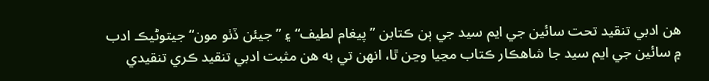هن ادبي تنقيد تحت سائين جي ايم سيد جي ٻن ڪتابن ”پيغام لطيف“ ۽ ”جيئن ڏٺو مون“ جيتوڻيڪ ادب ۾ سائين جي ايم سيد جا شاهڪار ڪتاب مڃيا وڃن ٿا، انهن تي به هن مثبت ادبي تنقيد ڪري تنقيدي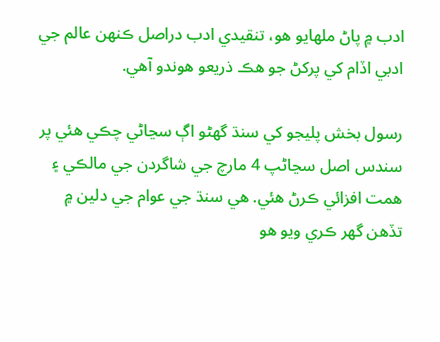ادب ۾ پاڻ ملهايو هو، تنقيدي ادب دراصل ڪنهن عالم جي ادبي اڏام کي پرکڻ جو هڪ ذريعو هوندو آهي.

رسول بخش پليجو کي سنڌ گهڻو اڳ سڃاڻي چڪي هئي پر سندس اصل سڃاڻپ 4 مارچ جي شاگردن جي مالڪي ۽ همت افزائي ڪرڻ هئي. هي سنڌ جي عوام جي دلين ۾ تڏهن گهر ڪري ويو هو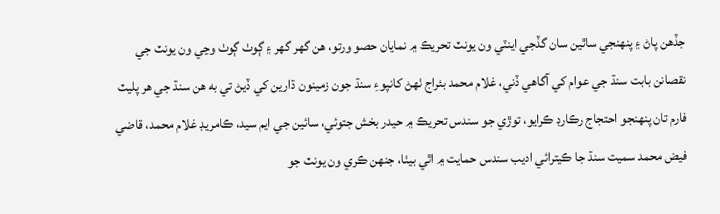جڏهن پاڻ ۽ پنهنجي ساٿين سان گڏجي اينٽي ون يونٽ تحريڪ ۾ نمايان حصو ورتو، هن گهر گهر ۽ ڳوٺ ڳوٺ وڃي ون يونٽ جي نقصانن بابت سنڌ جي عوام کي آگاهي ڏني، غلام محمد بئراج ٺهڻ کانپوءِ سنڌ جون زمينون ڌارين کي ڏيڻ تي به هن سنڌ جي هر پليٽ فارم تان پنهنجو احتجاج رڪارڊ ڪرايو، توڙي جو سندس تحريڪ ۾ حيدر بخش جتوئي، سائين جي ايم سيد، ڪامريڊ غلام محمد، قاضي فيض محمد سميت سنڌ جا ڪيترائي اديب سندس حمايت ۾ اٿي بيٺا، جنهن ڪري ون يونٽ جو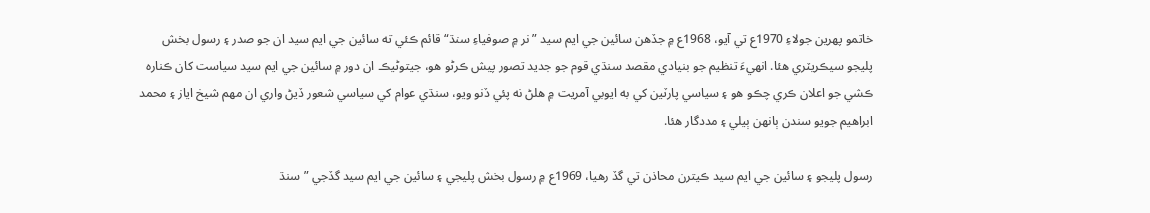خاتمو پهرين جولاءِ 1970ع تي آيو، 1968ع ۾ جڏهن سائين جي ايم سيد ”نر ۾ صوفياءِ سنڌ“ قائم ڪئي ته سائين جي ايم سيد ان جو صدر ۽ رسول بخش پليجو سيڪريٽري هئا. انهيءَ تنظيم جو بنيادي مقصد سنڌي قوم جو جديد تصور پيش ڪرڻو هو، جيتوڻيڪ ان دور ۾ سائين جي ايم سيد سياست کان ڪناره ڪشي جو اعلان ڪري چڪو هو ۽ سياسي پارٽين کي به ايوبي آمريت ۾ هلڻ نه پئي ڏنو ويو، سنڌي عوام کي سياسي شعور ڏيڻ واري ان مهم شيخ اياز ۽ محمد ابراهيم جويو سندن ٻانهن ٻيلي ۽ مددگار هئا.

رسول پليجو ۽ سائين جي ايم سيد ڪيترن محاذن تي گڏ رهيا، 1969ع ۾ رسول بخش پليجي ۽ سائين جي ايم سيد گڏجي ”سنڌ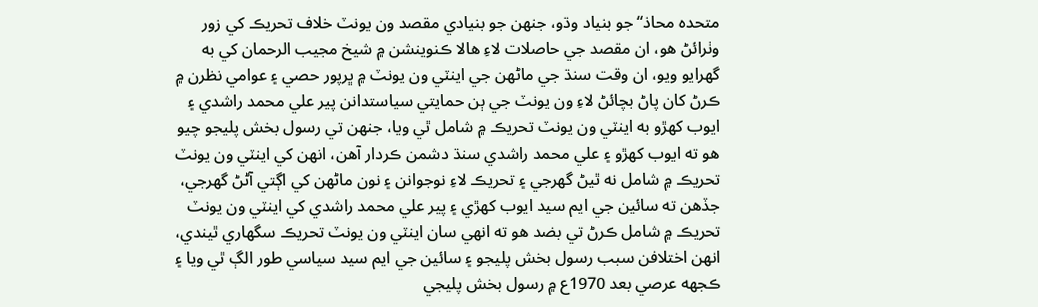متحده محاذ“ جو بنياد وڌو، جنهن جو بنيادي مقصد ون يونٽ خلاف تحريڪ کي زور وٺرائڻ هو، ان مقصد جي حاصلات لاءِ هالا ڪنوينشن ۾ شيخ مجيب الرحمان کي به گهرايو ويو، ان وقت سنڌ جي ماڻهن جي اينٽي ون يونٽ ۾ ڀرپور حصي ۽ عوامي نظرن ۾ ڪرڻ کان پاڻ بچائڻ لاءِ ون يونٽ جي ٻن حمايتي سياستدانن پير علي محمد راشدي ۽ ايوب کهڙو به اينٽي ون يونٽ تحريڪ ۾ شامل ٿي ويا، جنهن تي رسول بخش پليجو چيو هو ته ايوب کهڙو ۽ علي محمد راشدي سنڌ دشمن ڪردار آهن، انهن کي اينٽي ون يونٽ تحريڪ ۾ شامل نه ٿيڻ گهرجي ۽ تحريڪ لاءِ نوجوانن ۽ نون ماڻهن کي اڳتي آڻڻ گهرجي، جڏهن ته سائين جي ايم سيد ايوب کهڙي ۽ پير علي محمد راشدي کي اينٽي ون يونٽ تحريڪ ۾ شامل ڪرڻ تي بضد هو ته انهي سان اينٽي ون يونٽ تحريڪ سگهاري ٿيندي، انهن اختلافن سبب رسول بخش پليجو ۽ سائين جي ايم سيد سياسي طور الڳ ٿي ويا ۽ ڪجهه عرصي بعد 1970ع ۾ رسول بخش پليجي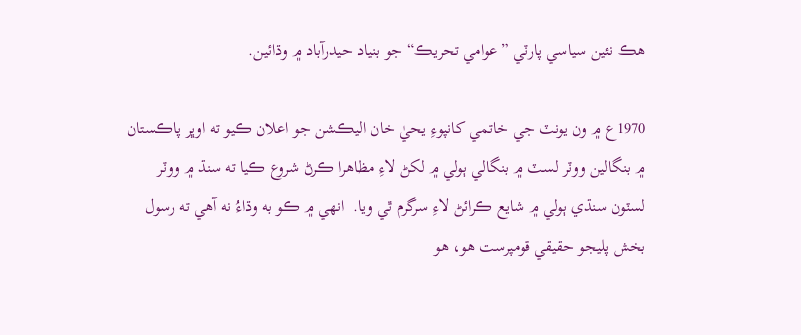هڪ نئين سياسي پارٽي ”عوامي تحريڪ“ جو بنياد حيدرآباد ۾ وڌائين.

1970ع ۾ ون يونٽ جي خاتمي کانپوءِ يحيٰ خان اليڪشن جو اعلان ڪيو ته اوڀر پاڪستان ۾ بنگالين ووٽر لسٽ ۾ بنگالي ٻولي ۾ لکڻ لاءِ مظاهرا ڪرڻ شروع ڪيا ته سنڌ ۾ ووٽر لسٽون سنڌي ٻولي ۾ شايع ڪرائڻ لاءِ سرگرم ٿي ويا.  انهي ۾ ڪو به وڌاءُ نه آهي ته رسول بخش پليجو حقيقي قومپرست هو، هو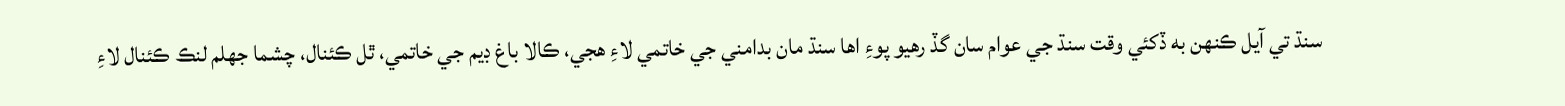سنڌ تي آيل ڪنهن به ڏکئي وقت سنڌ جي عوام سان گڏ رهيو پوءِ اها سنڌ مان بدامني جي خاتمي لاءِ هجي، ڪالا باغ ڊيم جي خاتمي، ٿل ڪئنال، چشما جهلم لنڪ ڪئنال لاءِ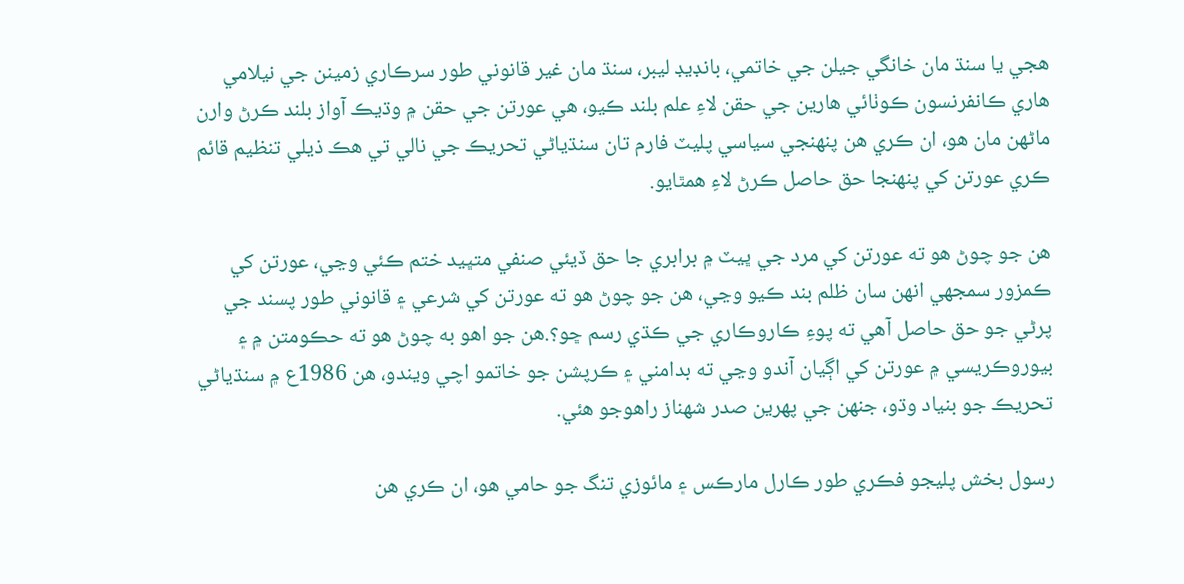هجي يا سنڌ مان خانگي جيلن جي خاتمي، بانڊيڊ ليبر، سنڌ مان غير قانوني طور سرڪاري زمينن جي نيلامي هاري ڪانفرنسون ڪوٺائي هارين جي حقن لاءِ علم بلند ڪيو، هي عورتن جي حقن ۾ وڌيڪ آواز بلند ڪرڻ وارن ماڻهن مان هو، ان ڪري هن پنهنجي سياسي پليٽ فارم تان سنڌياڻي تحريڪ جي نالي تي هڪ ذيلي تنظيم قائم ڪري عورتن کي پنهنجا حق حاصل ڪرڻ لاءِ همٿايو.

هن جو چوڻ هو ته عورتن کي مرد جي ڀيٽ ۾ برابري جا حق ڏيئي صنفي متڀيد ختم ڪئي وڃي، عورتن کي ڪمزور سمجهي انهن سان ظلم بند ڪيو وڃي، هن جو چوڻ هو ته عورتن کي شرعي ۽ قانوني طور پسند جي پرڻي جو حق حاصل آهي ته پوءِ ڪاروڪاري جي ڪڌي رسم ڇو؟.هن جو اهو به چوڻ هو ته حڪومتن ۾ ۽ بيوروڪريسي ۾ عورتن کي اڳيان آندو وڃي ته بدامني ۽ ڪرپشن جو خاتمو اچي ويندو، هن 1986ع ۾ سنڌياڻي تحريڪ جو بنياد وڌو، جنهن جي پهرين صدر شهناز راهوجو هئي.

رسول بخش پليجو فڪري طور ڪارل مارڪس ۽ مائوزي تنگ جو حامي هو، ان ڪري هن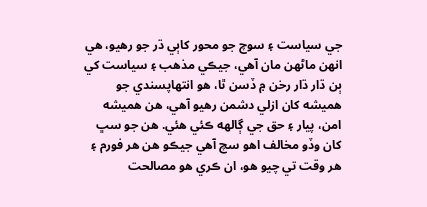جي سياست ۽ سوچ جو محور کاٻي ڌر جو رهيو، هي انهن ماڻهن مان آهي، جيڪي مذهب ۽ سياست کي ٻن ڌار ڌار رخن ۾ ڏسن ٿا، هو انتهاپسندي جو هميشه کان ازلي دشمن رهيو آهي، هن هميشه امن، پيار ۽ حق جي ڳالهه ڪئي هئي. هن جو سڀ کان وڏو مخالف اهو سچ آهي جيڪو هن هر فورم ۽ هر وقت تي چيو هو، ان ڪري هو مصالحت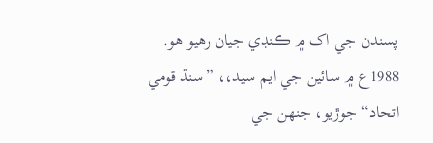پسندن جي اک ۾ ڪنڊي جيان رهيو هو. 1988ع ۾ سائين جي ايم سيد،، ”سنڌ قومي اتحاد“ جوڙيو، جنهن جي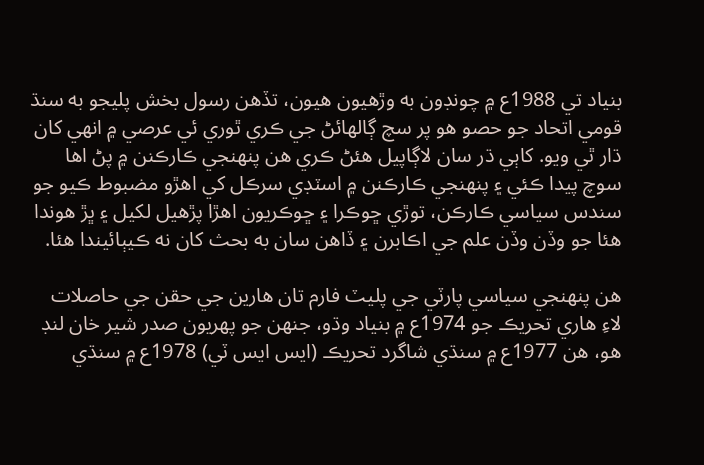بنياد تي 1988ع ۾ چونڊون به وڙهيون هيون، تڏهن رسول بخش پليجو به سنڌ قومي اتحاد جو حصو هو پر سچ ڳالهائڻ جي ڪري ٿوري ئي عرصي ۾ انهي کان ڌار ٿي ويو. کاٻي ڌر سان لاڳاپيل هئڻ ڪري هن پنهنجي ڪارڪنن ۾ پڻ اها سوچ پيدا ڪئي ۽ پنهنجي ڪارڪنن ۾ اسٽڊي سرڪل کي اهڙو مضبوط ڪيو جو سندس سياسي ڪارڪن، توڙي ڇوڪرا ۽ ڇوڪريون اهڙا پڙهيل لکيل ۽ ڀڙ هوندا هئا جو وڏن وڏن علم جي اڪابرن ۽ ڏاهن سان به بحث کان نه ڪيٻائيندا هئا.

هن پنهنجي سياسي پارٽي جي پليٽ فارم تان هارين جي حقن جي حاصلات لاءِ هاري تحريڪ جو 1974ع ۾ بنياد وڌو، جنهن جو پهريون صدر شير خان لنڊ هو، هن 1977ع ۾ سنڌي شاگرد تحريڪ (ايس ايس ٽي) 1978ع ۾ سنڌي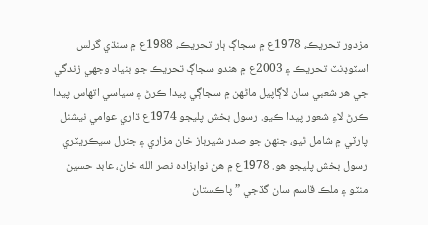مزدور تحريڪ، 1978ع ۾ سجاڳ ٻار تحريڪ، 1988ع ۾ سنڌي گرلس اسٽوڊنٽ تحريڪ ۽ 2003ع ۾ هندو سجاڳ تحريڪ جو بنياد وجهي زندگي جي هر شعبي سان لاڳاپيل ماڻهن ۾ سجاڳي پيدا ڪرڻ ۽ سياسي اتهاس پيدا ڪرڻ لاءِ شعور پيدا ڪيو. رسول بخش پليجو 1974ع ڌاري عوامي نيشنل پارٽي ۾ شامل ٿيو، جنهن جو صدر شيرباز خان مزاري ۽ جنرل سيڪريٽري رسول بخش پليجو هو. 1978ع ۾ هن نوابزاده نصر الله خان، عابد حسين منٽو ۽ ملڪ قاسم سان گڏجي ”پاڪستان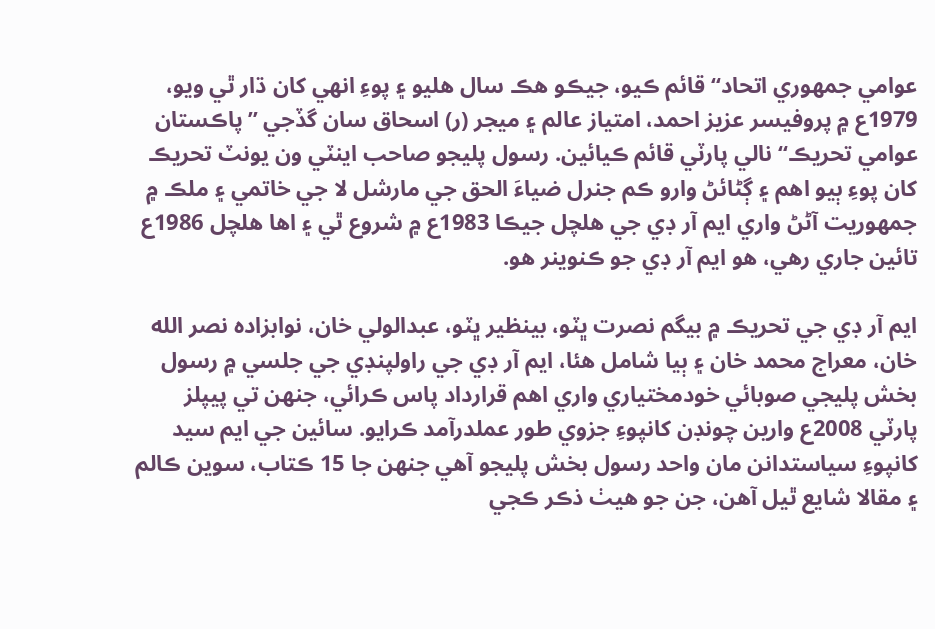عوامي جمهوري اتحاد“ قائم ڪيو، جيڪو هڪ سال هليو ۽ پوءِ انهي کان ڌار ٿي ويو، 1979ع ۾ پروفيسر عزيز احمد، امتياز عالم ۽ ميجر (ر) اسحاق سان گڏجي ”پاڪستان عوامي تحريڪ“ نالي پارٽي قائم ڪيائين. رسول پليجو صاحب اينٽي ون يونٽ تحريڪ کان پوءِ ٻيو اهم ۽ ڳڻائڻ وارو ڪم جنرل ضياءَ الحق جي مارشل لا جي خاتمي ۽ ملڪ ۾ جمهوريت آڻڻ واري ايم آر ڊي جي هلچل جيڪا 1983ع ۾ شروع ٿي ۽ اها هلچل 1986ع تائين جاري رهي، هو ايم آر ڊي جو ڪنوينر هو.

ايم آر ڊي جي تحريڪ ۾ بيگم نصرت ڀٽو، بينظير ڀٽو، عبدالولي خان، نوابزاده نصر الله خان، معراج محمد خان ۽ ٻيا شامل هئا، ايم آر ڊي جي راولپنڊي جي جلسي ۾ رسول بخش پليجي صوبائي خودمختياري واري اهم قرارداد پاس ڪرائي، جنهن تي پيپلز پارٽي 2008ع وارين چونڊن کانپوءِ جزوي طور عملدرآمد ڪرايو. سائين جي ايم سيد کانپوءِ سياستدانن مان واحد رسول بخش پليجو آهي جنهن جا 15 ڪتاب، سوين ڪالم ۽ مقالا شايع ٿيل آهن، جن جو هيٺ ذڪر ڪجي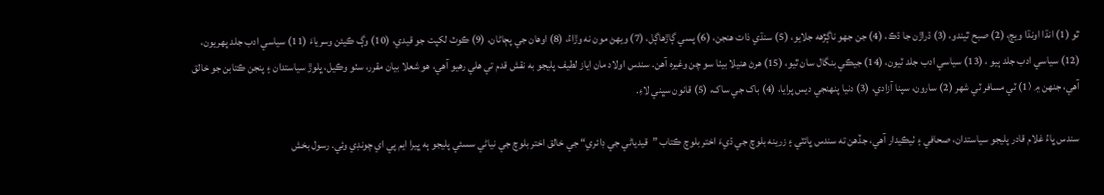ٿو (1) انڌا اونڌا ويڄ، (2) صبح ٿيندو، (3) ڌراڙن جا ڌڪ، (4) جن جهو ناڳڙهه جلايو، (5) سنڌي ذات هنجن، (6) پسي ڳاڙهاڳل، (7) ويهڻ مون نه وڙاءُ، (8) اوهان جي پڄاڻان، (9) ڪوٽ لکپت جو قيدي، (10) وڳ ڪيئن وسرياءَ (11) سياسي ادب جلد پهريون، (12) سياسي ادب جلد ٻيو ، (13) سياسي ادب جلد ٽيون، (14) جيڪي بنگال سان ٿيو، (15) هرڻ هنيلا بيٺا سو چن وغيره آهن. سندس اولاد مان اياز لطيف پليجو به نقش قدم تي هلي رهيو آهي، هو شعلا بيان مقرر، سٺو وڪيل، ڀلوڙ سياستدان ۽ پنجن ڪتابن جو خالق آهي، جنهن ۾ (1) ٽي مسافر ٽي شهر (2) سارون، سپنا آزادي، (3) دنيا پنهنجي ديس پرايا، (4) باک جي ساک، (5) قانون سڀني لاءِ.

سندس ڀاءُ غلام قادر پليجو سياستدان، صحافي ۽ ٺيڪيدار آهي، جڏهن ته سندس ڀائٽي ۽ زرينه بلوچ جي ڌيءَ اختر بلوچ ڪتاب ”قيدياڻي جي ڊائري“ جي خالق اختر بلوچ جي نياڻي سسئي پليجو ٻه ڀيرا ايم پي اي چونڊي وئي. رسول بخش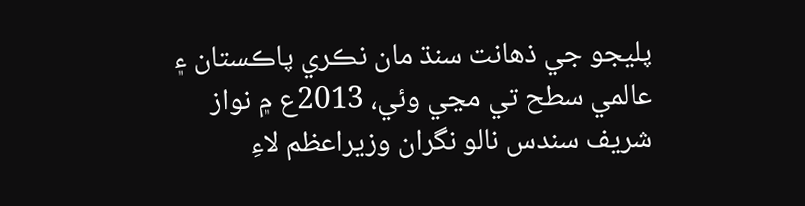پليجو جي ذهانت سنڌ مان نڪري پاڪستان ۽ عالمي سطح تي مڃي وئي، 2013ع ۾ نواز شريف سندس نالو نگران وزيراعظم لاءِ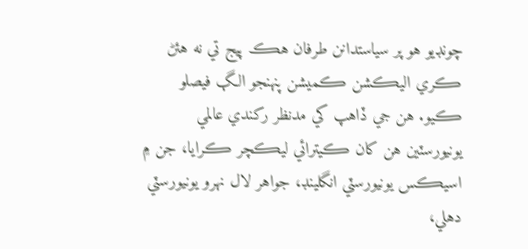چونڊيو هو پر سياستدانن طرفان هڪ پيج تي نه هئڻ ڪري اليڪشن ڪميشن پنهنجو الڳ فيصلو ڪيو. هن جي ڏاهپ کي مدنظر رکندي عالمي يونيورسٽين هن کان ڪيترائي ليڪچر ڪرايا، جن ۾ اسيڪس يونيورسٽي انگلينڊ، جواهر لال نهرو يونيورسٽي دهلي،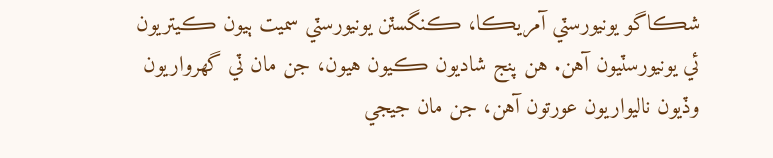شڪاگو يونيورسٽي آمريڪا، ڪنگسٽن يونيورسٽي سميت ٻيون ڪيتريون ئي يونيورسٽيون آهن. هن پنج شاديون ڪيون هيون، جن مان ٽي گهرواريون وڏيون ناليواريون عورتون آهن، جن مان جيجي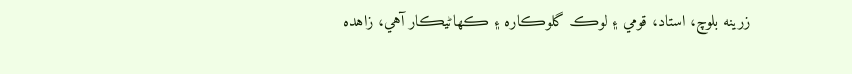زرينه بلوچ، استاد، قومي ۽ لوڪ گلوڪاره ۽ ڪهاڻيڪار آهي، زاهده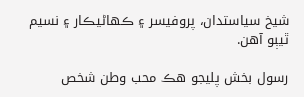شيخ سياستدان، پروفيسر ۽ ڪهاڻيڪار ۽ نسيم ٿيٻو آهن.

رسول بخش پليجو هڪ محب وطن شخص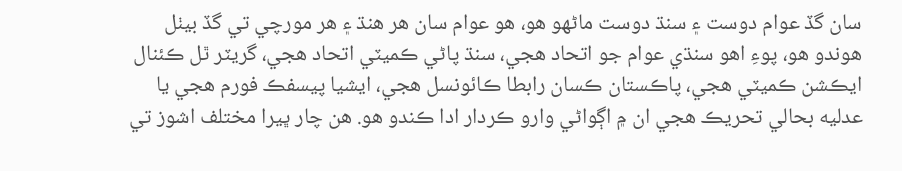سان گڏ عوام دوست ۽ سنڌ دوست ماڻهو هو، هو عوام سان هر هنڌ ۽ هر مورچي تي گڏ بيٺل هوندو هو، پوءِ اهو سنڌي عوام جو اتحاد هجي، سنڌ پاڻي ڪميٽي اتحاد هجي، گريٽر ٿل ڪئنال ايڪشن ڪميٽي هجي، پاڪستان ڪسان رابطا ڪائونسل هجي، ايشيا پيسفڪ فورم هجي يا عدليه بحالي تحريڪ هجي ان ۾ اڳواڻي وارو ڪردار ادا ڪندو هو. هن چار ڀيرا مختلف اشوز تي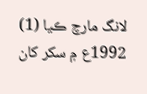لانگ مارچ ڪيا (1) 1992ع ۾ سکر کان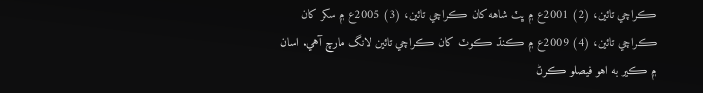ڪراچي تائين، (2) 2001ع ۾ ڀٽ شاهه کان ڪراچي تائين، (3) 2005ع ۾ سکر کان ڪراچي تائين، (4) 2009ع ۾ ڪنڌ ڪوٽ کان ڪراچي تائين لانگ مارچ آهي. اسان ۾ ڪير به اهو فيصلو ڪرڻ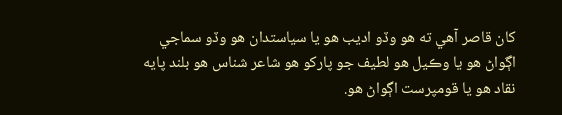کان قاصر آهي ته هو وڏو اديب هو يا سياستدان هو وڏو سماجي اڳواڻ هو يا وڪيل هو لطيف جو پارکو هو شاعر شناس هو بلند پايه نقاد هو يا قومپرست اڳواڻ هو.